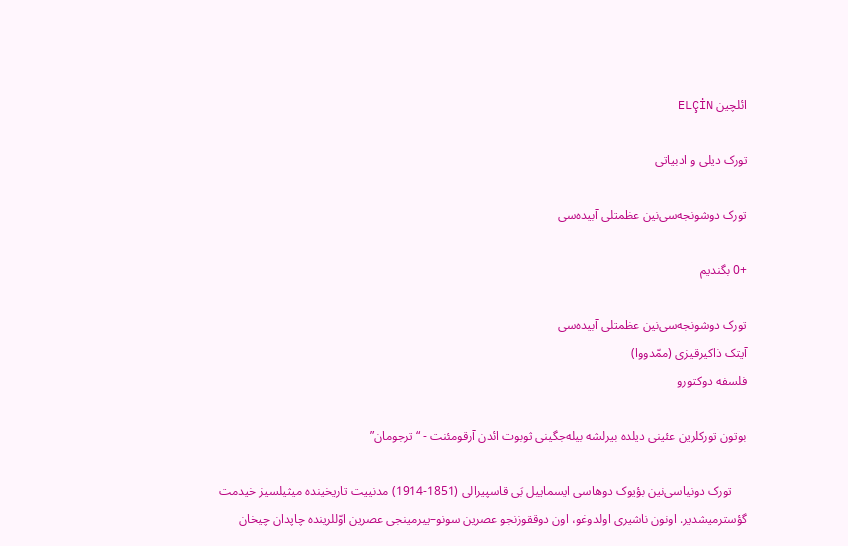ائلچین ELÇİN

تورک دیلی و ادبیاتی

تورک دوشونجه‌سی‌نین عظمتلی آبیده‌سی

+0 بگندیم

تورک دوشونجه‌سی‌نین عظمتلی آبیده‌سی
آیتک ذاکیرقیزی (ممّدووا)
فلسفه دوکتورو

بوتون تورکلرین عئینی دیلده بیرلشه بیله‌جگینی ثوبوت ائدن آرقومئنت - “ترجومان”

     تورک دونیاسی‌نین بؤیوک دوهاسی ایسماییل بَی قاسپیرالی (1851-1914) مدنییت تاریخینده میثیلسیز خیدمت گؤسترمیشدیر. اونون ناشیری اولدوغو، اون دوققوزنجو عصرین سونو–ییرمینجی عصرین اوّللرینده چاپدان چیخان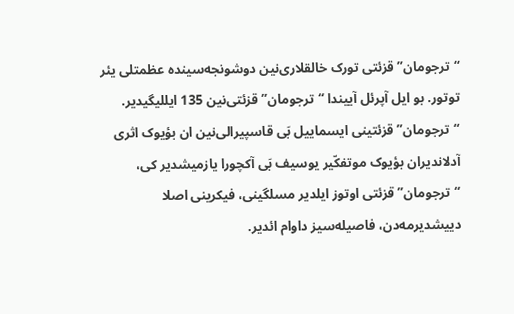“ترجومان” قزئتی تورک خالقلاری‌نین دوشونجه‌سینده عظمتلی یئر توتور. بو ایل آپرئل آییندا “ترجومان” قزئتی‌نین 135 ایللیگیدیر.
“ترجومان” قزئتینی ایسماییل بَی قاسپیرالی‌نین ان بؤیوک اثری آدلاندیران بؤیوک موتفکّیر یوسیف بَی آکچورا یازمیشدیر کی، “ترجومان” قزئتی اوتوز ایلدیر مسلگینی، فیکرینی اصلا دییشدیرمه‌دن، فاصیله‌سیز داوام ائدیر.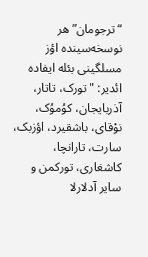“ترجومان” هر نوسخه‌سینده اؤز مسلگینی بئله ایفاده ائدیر: "تورک، تاتار، آذربایجان، کوُموُک، نوْقای، باشقیرد، اؤزبک، سارت، تارانچا، کاشغاری، تورکمن و سایر آدلارلا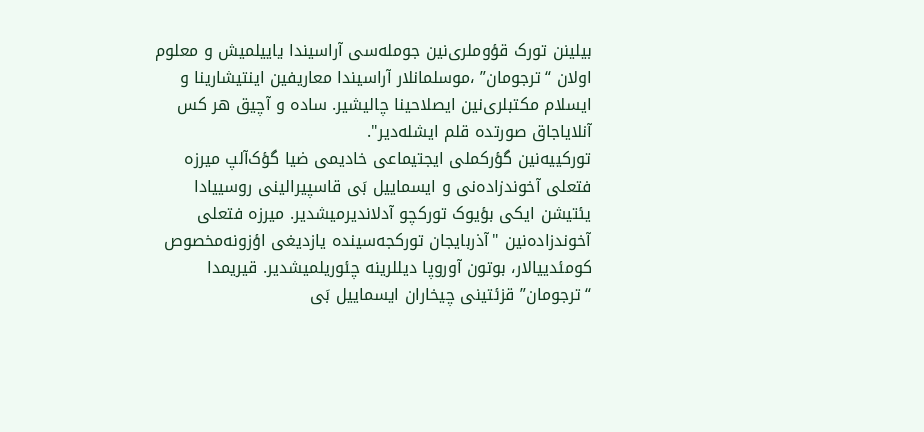بیلینن تورک قؤوملری‌نین جومله‌سی آراسیندا یاییلمیش و معلوم اولان “ترجومان” ،موسلمانلار آراسیندا معاریفین اینتیشارینا و ایسلام مکتبلری‌نین ایصلاحینا چالیشیر. ساده و آچیق هر کس آنلایاجاق صورتده قلم ایشله‌دیر".
تورکییه‌‌نین گؤرکملی ایجتیماعی خادیمی ضیا گؤک‌آلپ میرزه فتعلی آخوندزاده‌نی و ایسماییل بَی قاسپیرالینی روسییادا یئتیشن ایکی بؤیوک تورکچو آدلاندیرمیشدیر. میرزه فتعلی آخوندزاده‌نین "آذربایجان تورکجه‌سینده یازدیغی اؤزونه‌مخصوص کومئدییالار، بوتون آوروپا دیللرینه چئوریلمیشدیر. قیریمدا “ترجومان” قزئتینی چیخاران ایسماییل بَی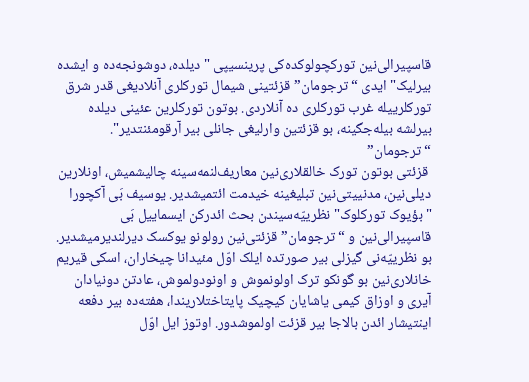قاسپیرالی‌نین تورکچولوکده‌کی پرینسیپی "دیلده، دوشونجه‌ده و ایشده بیرلیک" ایدی “ترجومان” قزئتینی شیمال تورکلری آنلادیغی قدر شرق تورکلرییله غرب تورکلری ده آنلاردی. بوتون تورکلرین عئینی دیلده بیرلشه بیله‌جگینه، بو قزئتین وارلیغی جانلی بیر آرقومئنتدیر".
“ترجومان”
 قزئتی بوتون تورک خالقلاری‌نین معاریف‌لنمه‌سینه چالیشمیش، اونلارین دیلی‌نین، مدنییتی‌نین تبلیغینه خیدمت ائتمیشدیر. یوسیف بَی آکچورا "بؤیوک تورکلوک" نظرییّه‌سیندن بحث ائدرکن ایسماییل بَی قاسپیرالی‌نین و “ترجومان” قزئتی‌نین رولونو یوکسک دیرلندیرمیشدیر. بو نظرییّه‌نی گیزلی بیر صورتده ایلک اوّل مئیدانا چیخاران، اسکی قیریم خانلاری‌نین بو گونکو ترک اولونموش و اونودولموش، عادتن دونیادان آیری و اوزاق کیمی یاشایان کیچیک پایتاختلاریندا، هفته‌ده بیر دفعه اینتیشار ائدن بالاجا بیر قزئت اولموشدور. اوتوز ایل اوّل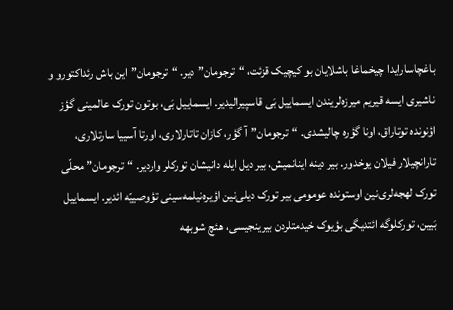باغچاسارایدا چیخماغا باشلایان بو کیچیک قزئت، “ترجومان”دیر. “ترجومان”این باش رئداکتورو و ناشیری ایسه قیریم میرزه‌لریندن ایسماییل بَی قاسپیرالیدیر. ایسماییل بَی، بوتون تورک عالمینی گؤز اؤنونده توتاراق، اونا گؤره چالیشدی. “ترجومان”آ گؤر، کازان تاتارلاری، اورتا آسییا سارتلاری، تارانچیلار فیلان یوخدور. بیر دینه اینانمیش، بیر دیل ایله دانیشان تورکلر واردیر. “ترجومان” محلّی تورک لهجه‌لری‌نین اوستونده عومومی بیر تورک دیلی‌نین اؤیره‌نیلمه‌سینی تؤوصییّه ائدیر. ایسماییل بَیین، تورکلوگه ائتدیگی بؤیوک خیدمتلردن بیرینجیسی، هئچ شوبهه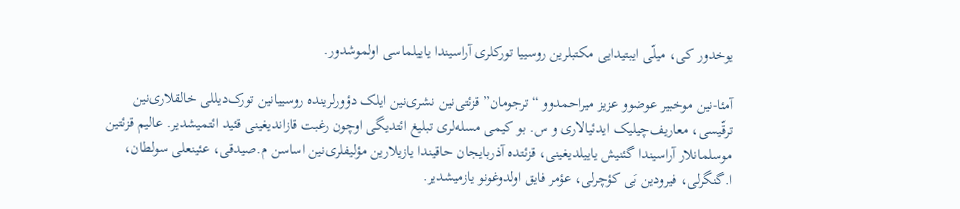یوخدور کی، میلّی ایبتیدایی مکتبلرین روسییا تورکلری آراسیندا یاییلماسی اولموشدور.

آمئا-نین موخبیر عوضوو عزیز میراحمدوو “ترجومان” قزئتی‌نین نشری‌نین ایلک دؤورلرینده روسییا‌نین تورک‌دیللی خالقلاری‌نین ترقّیسی، معاریف‌چیلیک ایدئیالاری و س. بو کیمی مسله‌لری تبلیغ ائتدیگی اوچون رغبت قازاندیغینی قئید ائتمیشدیر. عالیم قزئتین موسلمانلار آراسیندا گئنیش یاییلدیغینی، قزئتده آذربایجان حاقیندا یازیلارین مؤلیفلری‌نین اساسن م.صیدقی، عئینعلی سولطان، ا.گنگرلی، فیرودین بَی کؤچرلی، عؤمر فایق اولدوغونو یازمیشدیر.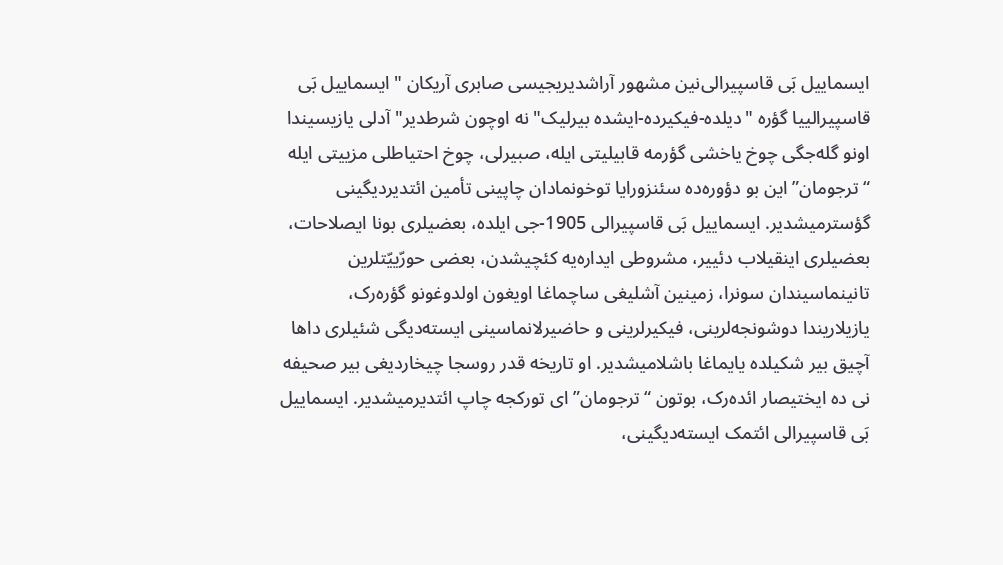ایسماییل بَی قاسپیرالی‌نین مشهور آراشدیریجیسی صابری آریکان "ایسماییل بَی قاسپیرالییا گؤره "دیلده-فیکیرده-ایشده بیرلیک" نه اوچون شرطدیر" آدلی یازیسیندا اونو گله‌جگی چوخ یاخشی گؤرمه قابیلیتی ایله، صبیرلی، چوخ احتیاطلی مزییتی ایله “ترجومان”این بو دؤوره‌ده سئنزورایا توخونمادان چاپینی تأمین ائتدیردیگینی گؤسترمیشدیر. ایسماییل بَی قاسپیرالی 1905-جی ایلده، بعضیلری بونا ایصلاحات، بعضیلری اینقیلاب دئییر، مشروطی ایداره‌یه کئچیشدن، بعضی حورّییّتلرین تا‌نینماسیندان سونرا، زمینین آشلیغی ساچماغا اویغون اولدوغونو گؤره‌رک، یازیلاریندا دوشونجه‌لرینی، فیکیرلرینی و حاضیرلانماسینی ایسته‌دیگی شئیلری داها آچیق بیر شکیلده یایماغا باشلامیشدیر. او تاریخه قدر روسجا چیخاردیغی بیر صحیفه نی ده ایختیصار ائده‌رک، بوتون “ترجومان”ای تورکجه چاپ ائتدیرمیشدیر. ایسماییل بَی قاسپیرالی ائتمک ایسته‌دیگینی،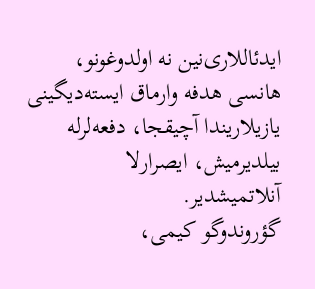ایدئاللاری‌نین نه اولدوغونو، هانسی هدفه وارماق ایسته‌دیگینی یازیلاریندا آچیقجا، دفعه‌لرله بیلدیرمیش، ایصرارلا آنلاتمیشدیر.
گؤروندوگو کیمی،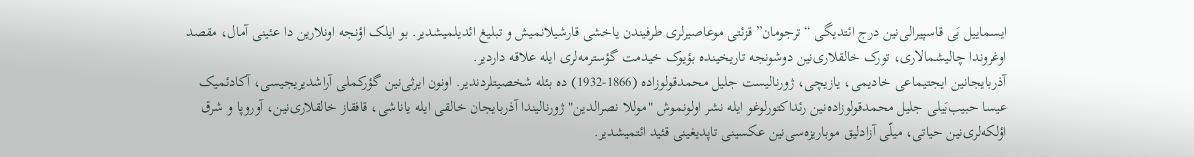ایسماییل بَی قاسپیرالی‌نین درج ائتدیگی “ترجومان” قزئتی موعاصیرلری طرفیندن یاخشی قارشیلانمیش و تبلیغ ائدیلمیشدیر. بو ایلک اؤنجه اونلارین دا عئینی آمال، مقصد اوغروندا چالیشمالاری، تورک خالقلاری‌نین دوشونجه تاریخینده بؤیوک خیدمت گؤسترمه‌لری ایله علاقه داردیر.
آذربایجا‌نین ایجتیماعی خادیمی، یازیچی، ژورنالیست جلیل محمدقولوزاده (1866-1932) ده بئله شخصیتلردندیر. اونون ایرثی‌نین گؤرکملی آراشدیریجیسی، آکادئمیک عیسا حبیب‌بَیلی جلیل محمدقولوزاده‌نین رئداکتورلوغو ایله نشر اولونموش "موللا نصرالدین" ژورنالیندا آذربایجان خالقی ایله یاناشی، قافقاز خالقلاری‌نین، آوروپا و شرق اؤلکه‌لری‌نین حیاتی، میلّی آزادلیق موباریزه‌سی‌نین عکسینی تاپدیغینی قئید ائتمیشدیر.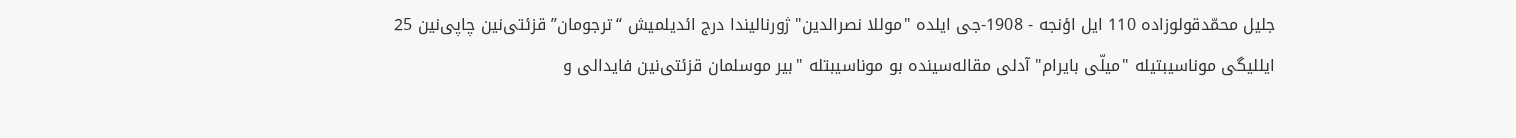جلیل محمّدقولوزاده 110 ایل اؤنجه - 1908-جی ایلده "موللا نصرالدین" ژورنالیندا درج ائدیلمیش “ترجومان” قزئتی‌نین چاپی‌نین 25 ایللیگی موناسیبتیله "میلّی بایرام" آدلی مقاله‌سینده بو موناسیبتله "بیر موسلمان قزئتی‌نین فایدالی و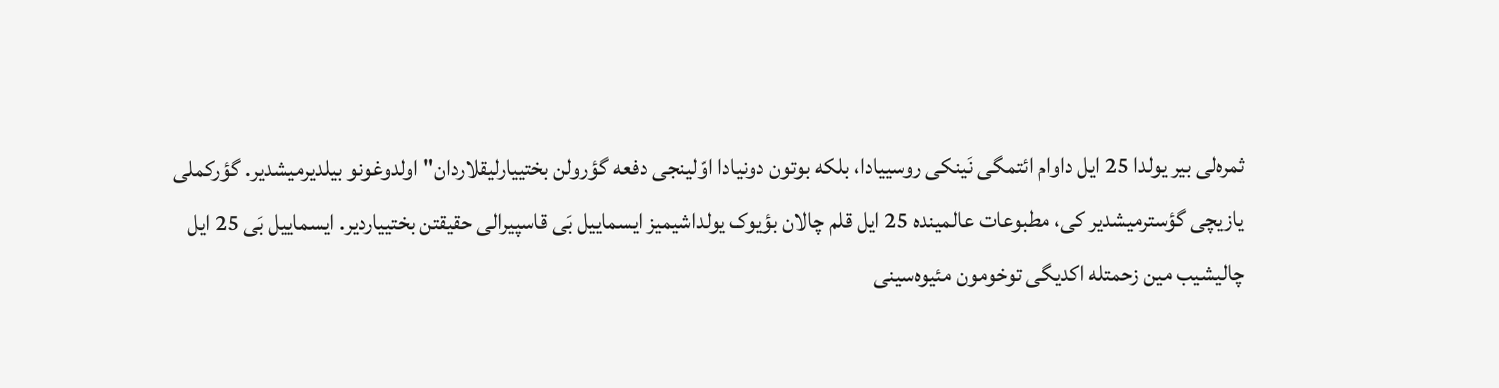ثمره‌لی بیر یولدا 25 ایل داوام ائتمگی ‌نَینکی روسییادا، بلکه بوتون دونیادا اوّلینجی دفعه گؤرولن بختییارلیقلاردان" اولدوغونو بیلدیرمیشدیر. گؤرکملی یازیچی گؤسترمیشدیر کی، مطبوعات عالمینده 25 ایل قلم چالان بؤیوک یولداشیمیز ایسماییل بَی قاسپیرالی حقیقتن بختییاردیر. ایسماییل بَی 25 ایل چالیشیب مین زحمتله اکدیگی توخومون مئیوه‌سینی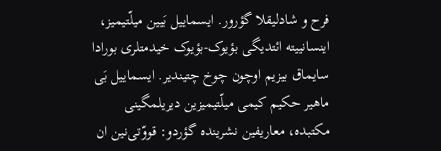فرح و شادلیقلا گؤرور. ایسماییل بَیین میلّتیمیز، اینسانییته ائتدیگی بؤیوک-بؤیوک خیدمتلری بورادا سایماق بیزیم اوچون چوخ چتیندیر. ایسماییل بَی ماهیر حکیم کیمی میلّتیمیزین دیریلمگینی مکتبده، معاریفین نشرینده گؤردو: قووّتی‌نین ان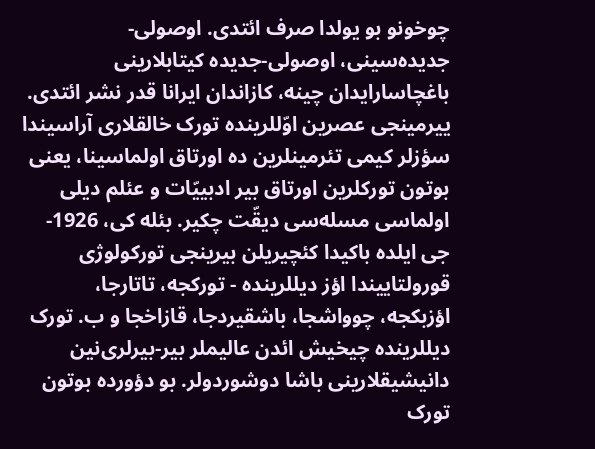چوخونو بو یولدا صرف ائتدی. اوصولی-جدیده‌سینی، اوصولی-جدیده کیتابلارینی باغچاسارایدان چینه، کازاندان ایرانا قدر نشر ائتدی.
ییرمینجی عصرین اوّللرینده تورک خالقلاری آراسیندا سؤزلر کیمی تئرمینلرین ده اورتاق اولماسینا، یعنی بوتون تورکلرین اورتاق بیر ادبییّات و عئلم دیلی اولماسی مسله‌سی دیقّت چکیر. بئله کی، 1926-جی ایلده باکیدا کئچیریلن بیرینجی تورکولوژی قورولتاییندا اؤز دیللرینده - تورکجه، تاتارجا، اؤزبکجه، چوواشجا، باشقیردجا، قازاخجا و ب. تورک دیللرینده چیخیش ائدن عالیملر بیر-بیرلری‌نین دانیشیقلارینی باشا دوشوردولر. بو دؤورده بوتون تورک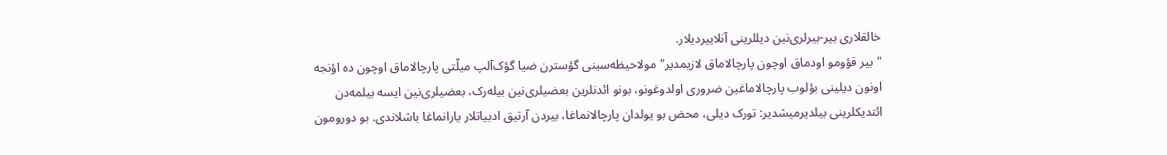خالقلاری بیر-بیرلری‌نین دیللرینی آنلاییردیلار.
"بیر قؤومو اودماق اوچون پارچالاماق لازیمدیر" مولاحیظه‌سینی گؤسترن ضیا گؤک‌آلپ میلّتی پارچالاماق اوچون ده اؤنجه اونون دیلینی بؤلوب پارچالاماغین ضروری اولدوغونو، بونو ائدنلرین بعضیلری‌نین بیله‌رک، بعضیلری‌نین ایسه بیلمه‌دن ائتدیکلرینی بیلدیرمیشدیر: تورک دیلی، محض بو یولدان پارچالانماغا، بیردن آرتیق ادبیاتلار یارانماغا باشلاندی. بو دورومون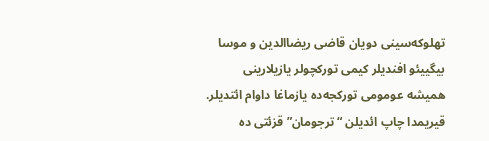تهلوکه‌سینی دویان قاضی ریضاالدین و موسا بیگییئو افندیلر کیمی تورکچولر یازیلارینی همیشه عومومی تورکجه‌ده یازماغا داوام ائتدیلر. قیریمدا چاپ ائدیلن “ترجومان” قزئتی ده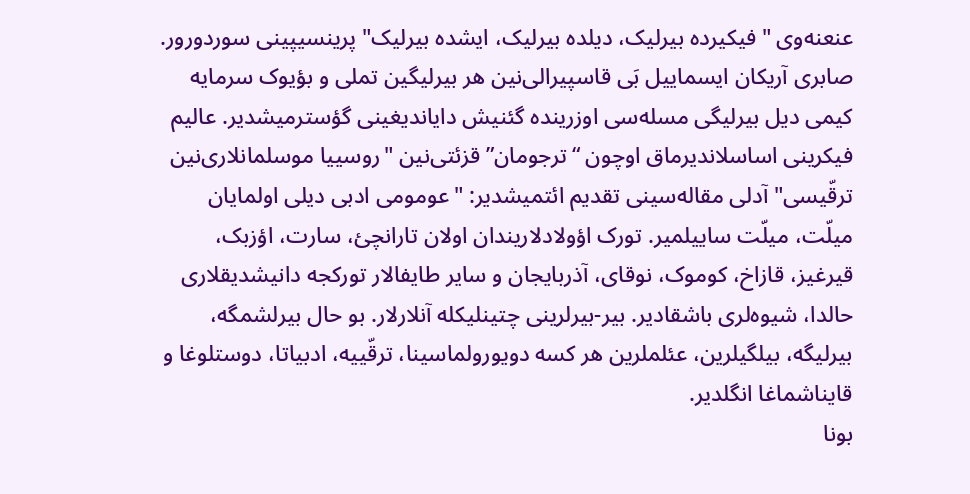عنعنه‌وی "فیکیرده بیرلیک، دیلده بیرلیک، ایشده بیرلیک" پرینسیپینی سوردورور.
صابری آریکان ایسماییل بَی قاسپیرالی‌نین هر بیرلیگین تملی و بؤیوک سرمایه کیمی دیل بیرلیگی مسله‌سی اوزرینده گئنیش دایاندیغینی گؤسترمیشدیر. عالیم فیکرینی اساسلاندیرماق اوچون “ترجومان” قزئتی‌نین "روسییا موسلمانلاری‌نین ترقّیسی" آدلی مقاله‌سینی تقدیم ائتمیشدیر: "عومومی ادبی دیلی اولمایان میلّت، میلّت ساییلمیر. تورک اؤولادلاریندان اولان تارانچئ، سارت، اؤزبک، قیرغیز، قازاخ، کوموک، نوقای، آذربایجان و سایر طایفالار تورکجه دانیشدیقلاری حالدا، شیوه‌لری باشقادیر. بیر-بیرلرینی چتینلیکله آنلارلار. بو حال بیرلشمگه، بیرلیگه، بیلگیلرین، عئلملرین هر کسه دویورولماسینا، ترقّییه، ادبیاتا، دوستلوغا و قایناشماغا انگلدیر.
بونا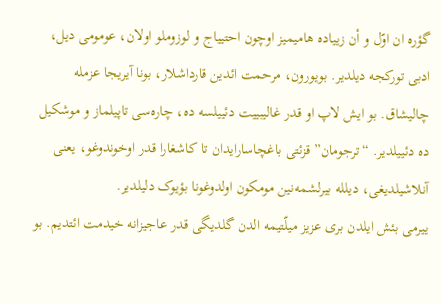گؤره ان اوّل و أن زییاده هامیمیز اوچون احتییاج و لوزوملو اولان، عومومی دیل، ادبی تورکجه دیلدیر. بویورون، مرحمت ائدین قارداشلار، بونا آیریجا عزمله چالیشاق. بو ایش لاپ او قدر غالیبییت دئییلسه ده، چاره‌سی تاپیلماز و موشکیل ده دئییلدیر. “ترجومان” قزئتی باغچاسارایدان تا کاشغارا قدر اوخوندوغو، یعنی آنلاشیلدیغی، دیلله بیرلشمه‌‌نین مومکون اولدوغونا بؤیوک دلیلدیر.
ییرمی بئش ایلدن بری عزیز میلّتیمه الدن گلدیگی قدر عاجیزانه خیدمت ائتدیم. بو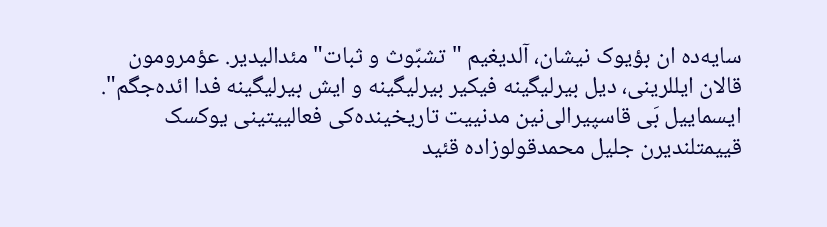سایه‌ده ان بؤیوک نیشان، آلدیغیم "تشبّوث و ثبات" مئدالیدیر. عؤمرومون قالان ایللرینی، دیل بیرلیگینه فیکیر بیرلیگینه و ایش بیرلیگینه فدا ائده‌جگم".
ایسماییل بَی قاسپیرالی‌نین مدنییت تاریخینده‌کی فعالییتینی یوکسک قییمتلندیرن جلیل محمدقولوزاده قئید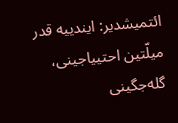ائتمیشدیر: ایندییه قدر میلّتین احتییاجینی، گله‌جگینی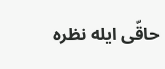حاقّی ایله نظره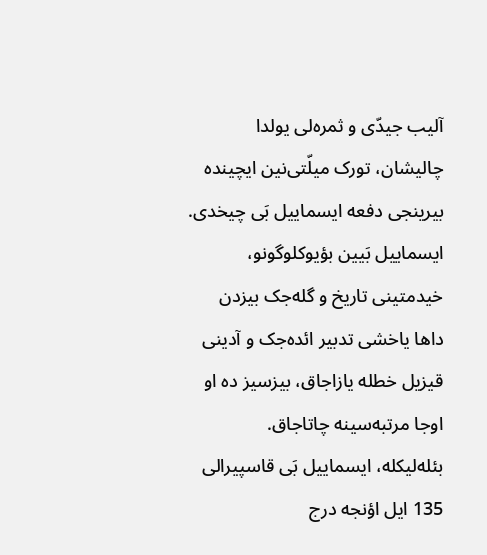آلیب جیدّی و ثمره‌لی یولدا چالیشان، تورک میلّتی‌نین ایچینده بیرینجی دفعه ایسماییل بَی چیخدی. ایسماییل بَیین بؤیوکلوگونو، خیدمتینی تاریخ و گله‌جک بیزدن داها یاخشی تدبیر ائده‌جک و آدینی قیزیل خطله یازاجاق، بیزسیز ده او اوجا مرتبه‌سینه چاتاجاق.
بئله‌لیکله، ایسماییل بَی قاسپیرالی 135 ایل اؤنجه درج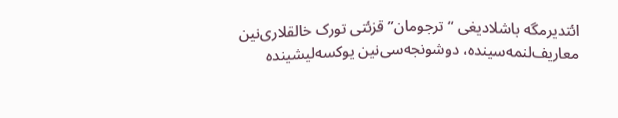ائتدیرمگه باشلادیغی “ترجومان” قزئتی تورک خالقلاری‌نین معاریف‌لنمه‌سینده، دوشونجه‌سی‌نین یوکسه‌لیشینده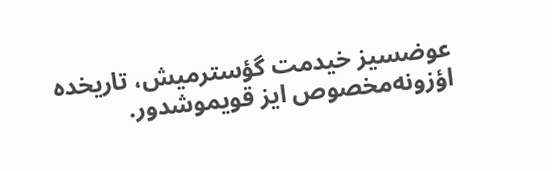عوضسیز خیدمت گؤسترمیش، تاریخده اؤزونه‌مخصوص ایز قویموشدور.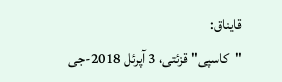قایناق:
"کاسپی" قزئتی، 3 آپرئل 2018-جی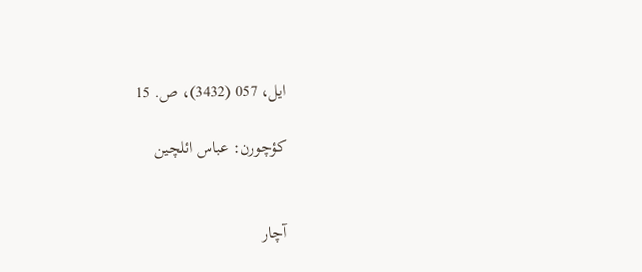ایل، 057 (3432)، ص. 15

کؤچورن: عباس ائلچین


آچار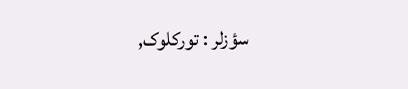سؤزلر : تورکلوک,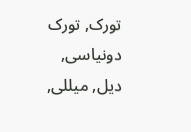تورک, تورک دونیاسی, دیل, میللی,